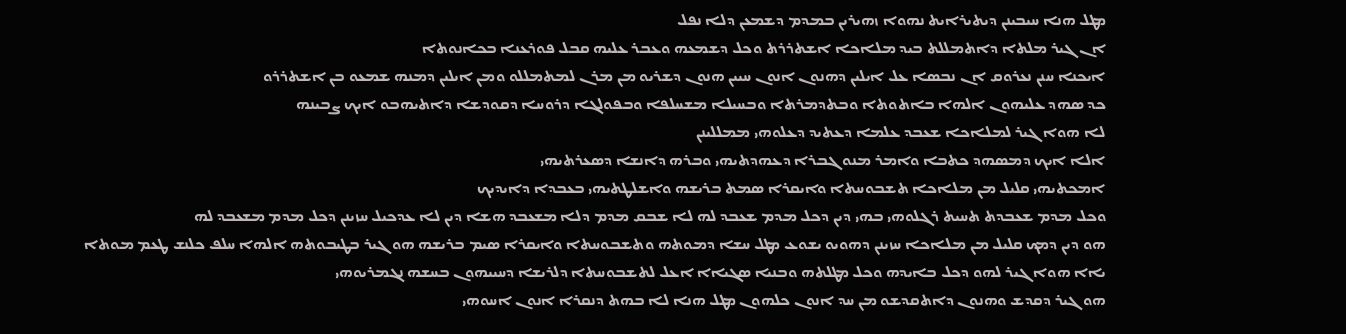ܡܛܠ ܗܢܐ ܚܝܒܝܢܢ ܕܝܬܝܪܐܝܬ ܢܗܘܐ ܙܗܝܪܝܢ ܒܡܕܡ ܕܫܡܥܢ ܕܠܐ ܢܦܠ
ܐܢ ܓܝܪ ܡܠܬܐ ܕܐܬܡܠܠܬ ܒܝܕ ܡܠܐܟܐ ܐܫܬܪܪܬ ܘܟܠ ܕܫܡܥܗ ܘܥܒܪ ܥܠܝܗ ܩܒܠ ܦܘܪܥܢܐ ܒܟܐܢܘܬܐ
ܐܝܟܢܐ ܚܢܢ ܢܥܪܘܩ ܐܢ ܢܒܤܐ ܥܠ ܐܝܠܝܢ ܕܗܢܘܢ ܐܢܘܢ ܚܝܝܢ ܗܢܘܢ ܕܫܪܝܘ ܡܢ ܡܪܢ ܠܡܬܡܠܠܘ ܘܡܢ ܐܝܠܝܢ ܕܡܢܗ ܫܡܥܘ ܒܢ ܐܫܬܪܪܘ
ܟܕ ܤܗܕ ܥܠܝܗܘܢ ܐܠܗܐ ܒܐܬܘܬܐ ܘܒܬܕܡܪܬܐ ܘܒܚܝܠܐ ܡܫܚܠܦܐ ܘܒܦܘܠܓܐ ܕܪܘܚܐ ܕܩܘܕܫܐ ܕܐܬܝܗܒܘ ܐܝܟ ܨܒܝܢܗ
ܠܐ ܗܘܐ ܓܝܪ ܠܡܠܐܟܐ ܫܥܒܕ ܥܠܡܐ ܕܥܬܝܕ ܕܥܠܘܗܝ ܡܡܠܠܝܢܢ
ܐܠܐ ܐܝܟ ܕܡܤܗܕ ܟܬܒܐ ܘܐܡܪ ܡܢܘ ܓܒܪܐ ܕܥܗܕܬܝܗܝ ܘܒܪܗ ܕܐܢܫܐ ܕܤܥܪܬܝܗܝ
ܐܡܟܬܝܗܝ ܩܠܝܠ ܡܢ ܡܠܐܟܐ ܬܫܒܘܚܬܐ ܘܐܝܩܪܐ ܤܡܬ ܒܪܝܫܗ ܘܐܫܠܛܬܝܗܝ ܒܥܒܕܐ ܕܐܝܕܝܟ
ܘܟܠ ܡܕܡ ܫܥܒܕܬ ܬܚܝܬ ܪܓܠܘܗܝ ܒܗܝ ܕܝܢ ܕܟܠ ܡܕܡ ܫܥܒܕ ܠܗ ܠܐ ܫܒܩ ܡܕܡ ܕܠܐ ܡܫܥܒܕ ܗܫܐ ܕܝܢ ܠܐ ܥܕܟܝܠ ܚܙܝܢܢ ܕܟܠ ܡܕܡ ܡܫܥܒܕ ܠܗ
ܗܘ ܕܝܢ ܕܡܟ ܩܠܝܠ ܡܢ ܡܠܐܟܐ ܚܙܝܢܢ ܕܗܘܝܘ ܝܫܘܥ ܡܛܠ ܚܫܐ ܕܡܘܬܗ ܘܬܫܒܘܚܬܐ ܘܐܝܩܪܐ ܤܝܡ ܒܪܝܫܗ ܗܘ ܓܝܪ ܒܛܝܒܘܬܗ ܐܠܗܐ ܚܠܦ ܟܠܢܫ ܛܥܡ ܡܘܬܐ
ܝܐܐ ܗܘܐ ܓܝܪ ܠܗܘ ܕܟܠ ܒܐܝܕܗ ܘܟܠ ܡܛܠܬܗ ܘܒܢܝܐ ܤܓܝܐܐ ܐܥܠ ܠܬܫܒܘܚܬܐ ܕܠܪܝܫܐ ܕܚܝܝܗܘܢ ܒܚܫܗ ܢܓܡܪܝܘܗܝ
ܗܘ ܓܝܪ ܕܩܕܫ ܘܗܢܘܢ ܕܐܬܩܕܫܘ ܡܢ ܚܕ ܐܢܘܢ ܟܠܗܘܢ ܡܛܠ ܗܢܐ ܠܐ ܒܗܬ ܕܢܩܪܐ ܐܢܘܢ ܐܚܘܗܝ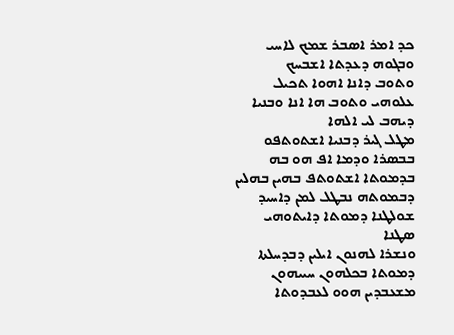ܟܕ ܐܡܪ ܐܤܒܪ ܫܡܟ ܠܐܚܝ ܘܒܓܘܗ ܕܥܕܬܐ ܐܫܒܚܟ
ܘܬܘܒ ܕܐܢܐ ܐܗܘܐ ܬܟܝܠ ܥܠܘܗܝ ܘܬܘܒ ܗܐ ܐܢܐ ܘܒܢܝܐ ܕܝܗܒ ܠܝ ܐܠܗܐ
ܡܛܠ ܓܝܪ ܕܒܢܝܐ ܐܫܬܘܬܦܘ ܒܒܤܪܐ ܘܕܡܐ ܐܦ ܗܘ ܒܗ ܒܕܡܘܬܐ ܐܫܬܘܬܦ ܒܗܝܢ ܒܗܠܝܢ ܕܒܡܘܬܗ ܢܒܛܠ ܠܡܢ ܕܐܚܝܕ ܫܘܠܛܢܐ ܕܡܘܬܐ ܕܐܝܬܘܗܝ ܤܛܢܐ
ܘܢܫܪܐ ܠܗܢܘܢ ܐܝܠܝܢ ܕܒܕܚܠܬܐ ܕܡܘܬܐ ܒܟܠܗܘܢ ܚܝܝܗܘܢ ܡܫܥܒܕܝܢ ܗܘܘ ܠܥܒܕܘܬܐ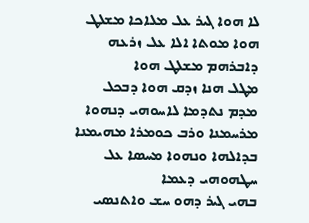ܠܐ ܗܘܐ ܓܝܪ ܥܠ ܡܠܐܟܐ ܡܫܠܛ ܗܘܐ ܡܘܬܐ ܐܠܐ ܥܠ ܙܪܥܗ ܕܐܒܪܗܡ ܡܫܠܛ ܗܘܐ
ܡܛܠ ܗܢܐ ܙܕܩ ܗܘܐ ܕܒܟܠ ܡܕܡ ܢܬܕܡܐ ܠܐܚܘܗܝ ܕܢܗܘܐ ܡܪܚܡܢܐ ܘܪܒ ܟܘܡܪܐ ܡܗܝܡܢܐ ܒܕܐܠܗܐ ܘܢܗܘܐ ܡܚܤܐ ܥܠ ܚܛܗܘܗܝ ܕܥܡܐ
ܒܗܝ ܓܝܪ ܕܗܘ ܚܫ ܘܐܬܢܤܝ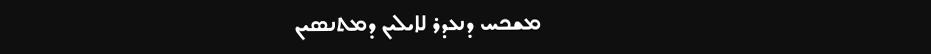ܡܫܟܚ ܕܢܥܕܪ ܠܐܝܠܝܢ ܕܡܬܢܤܝܢ